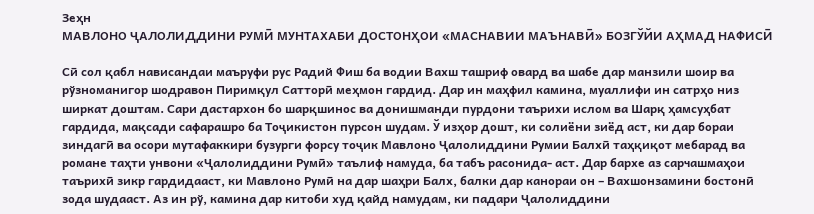Зеҳн
МАВЛОНО ҶАЛОЛИДДИНИ РУМӢ МУНТАХАБИ ДОСТОНҲОИ «МАСНАВИИ МАЪНАВӢ» БОЗГЎЙИ АҲМАД НАФИСӢ

Сӣ сол қабл нависандаи маъруфи рус Радий Фиш ба водии Вахш ташриф овард ва шабе дар манзили шоир ва рўзноманигор шодравон Пиримқул Сатторӣ меҳмон гардид. Дар ин маҳфил камина, муаллифи ин сатрҳо низ ширкат доштам. Сари дастархон бо шарқшинос ва донишманди пурдони таърихи ислом ва Шарқ ҳамсуҳбат гардида, мақсади сафарашро ба Тоҷикистон пурсон шудам. Ў изҳор дошт, ки солиёни зиёд аст, ки дар бораи зиндагӣ ва осори мутафаккири бузурги форсу тоҷик Мавлоно Ҷалолиддини Румии Балхӣ таҳқиқот мебарад ва романе таҳти унвони «Ҷалолиддини Румӣ» таълиф намуда, ба табъ расонида- аст. Дар бархе аз сарчашмаҳои таърихӣ зикр гардидааст, ки Мавлоно Румӣ на дар шаҳри Балх, балки дар канораи он – Вахшонзамини бостонӣ зода шудааст. Аз ин рў, камина дар китоби худ қайд намудам, ки падари Ҷалолиддини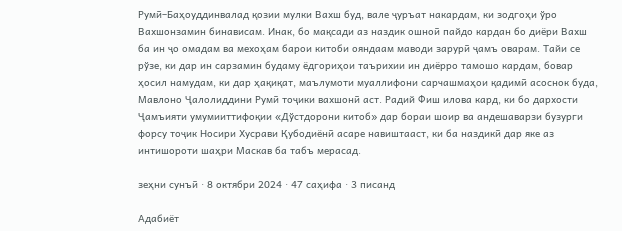Румӣ–Баҳоуддинвалад қозии мулки Вахш буд, вале ҷуръат накардам, ки зодгоҳи ўро Вахшонзамин бинависам. Инак, бо мақсади аз наздик ошноӣ пайдо кардан бо диёри Вахш ба ин ҷо омадам ва мехоҳам барои китоби ояндаам маводи зарурӣ ҷамъ оварам. Тайи се рўзе, ки дар ин сарзамин будаму ёдгориҳои таърихии ин диёрро тамошо кардам, бовар ҳосил намудам, ки дар ҳақиқат, маълумоти муаллифони сарчашмаҳои қадимӣ асоснок буда, Мавлоно Ҷалолиддини Румӣ тоҷики вахшонӣ аст. Радий Фиш илова кард, ки бо дархости Ҷамъияти умумииттифоқии «Дўстдорони китоб» дар бораи шоир ва андешаварзи бузурги форсу тоҷик Носири Хусрави Қубодиёнӣ асаре навиштааст, ки ба наздикӣ дар яке аз интишороти шаҳри Маскав ба табъ мерасад.

зеҳни сунъӣ · 8 октябри 2024 · 47 саҳифа · 3 писанд

Адабиёт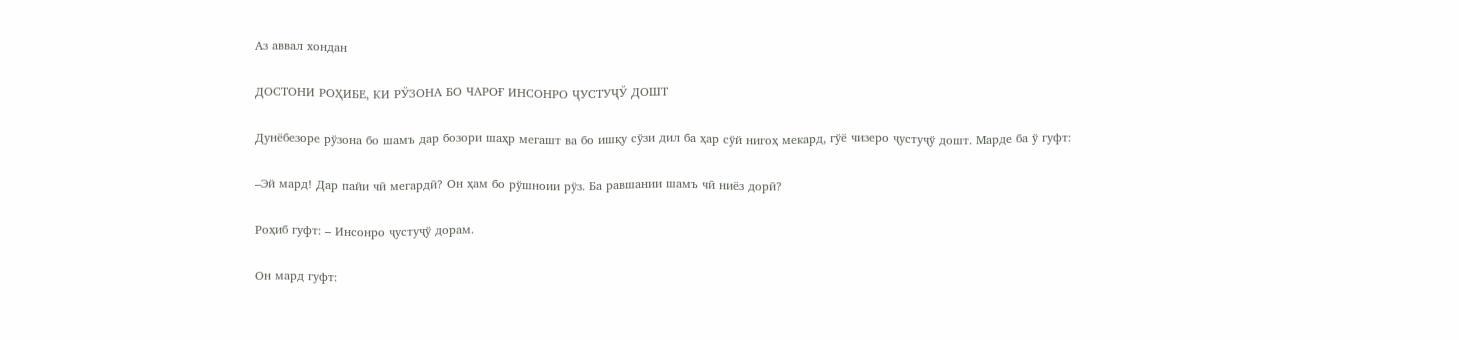Аз аввал хондан

ДОСТОНИ РОҲИБЕ, КИ РЎЗОНА БО ЧАРОҒ ИНСОНРО ҶУСТУҶЎ ДОШТ

Дунёбезоре рўзона бо шамъ дар бозори шаҳр мегашт ва бо ишқу сўзи дил ба ҳар сўй нигоҳ мекард, гўё чизеро ҷустуҷў дошт. Марде ба ў гуфт:

–Эй мард! Дар пайи чӣ мегардӣ? Он ҳам бо рўшноии рўз. Ба равшании шамъ чӣ ниёз дорӣ?

Роҳиб гуфт: – Инсонро ҷустуҷў дорам.

Он мард гуфт: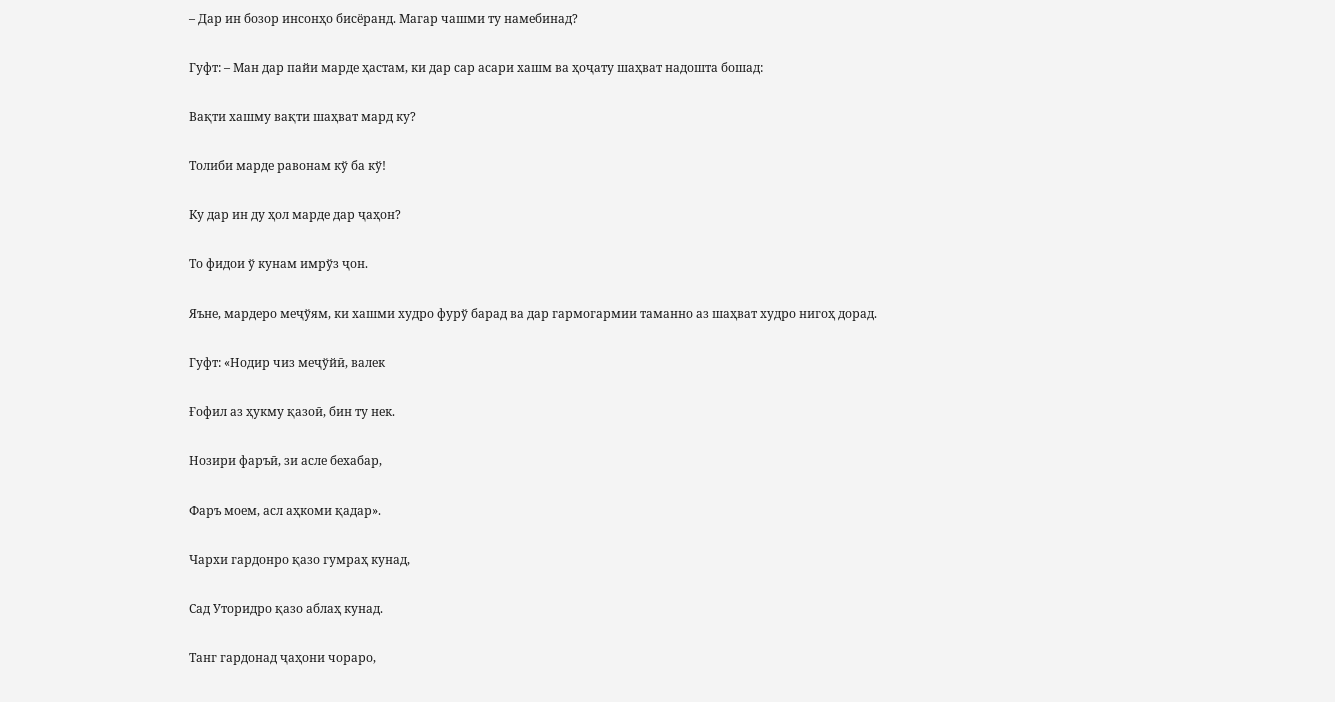– Дар ин бозор инсонҳо бисёранд. Магар чашми ту намебинад?

Гуфт: – Ман дар пайи марде ҳастам, ки дар сар асари хашм ва ҳоҷату шаҳват надошта бошад:

Вақти хашму вақти шаҳват мард ку?

Толиби марде равонам кў ба кў!

Ку дар ин ду ҳол марде дар ҷаҳон?

То фидои ў кунам имрўз ҷон.

Яъне, мардеро меҷўям, ки хашми худро фурў барад ва дар гармогармии таманно аз шаҳват худро нигоҳ дорад.

Гуфт: «Нодир чиз меҷўйӣ, валек

Ғофил аз ҳукму қазоӣ, бин ту нек.

Нозири фаръӣ, зи асле бехабар,

Фаръ моем, асл аҳкоми қадар».

Чархи гардонро қазо гумраҳ кунад,

Сад Уторидро қазо аблаҳ кунад.

Танг гардонад ҷаҳони чораро,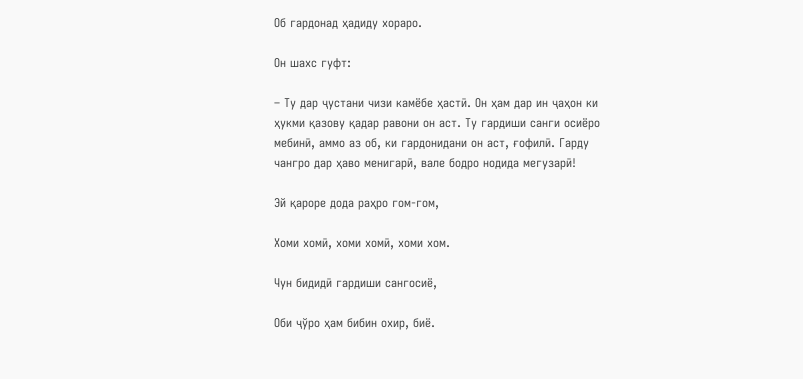Об гардонад ҳадиду хораро.

Он шахс гуфт:

– Ту дар ҷустани чизи камёбе ҳастӣ. Он ҳам дар ин ҷаҳон ки ҳукми қазову қадар равони он аст. Ту гардиши санги осиёро мебинӣ, аммо аз об, ки гардонидани он аст, ғофилӣ. Гарду чангро дар ҳаво менигарӣ, вале бодро нодида мегузарӣ!

Эй қароре дода раҳро гом-гом,

Хоми хомӣ, хоми хомӣ, хоми хом.

Чун бидидӣ гардиши сангосиё,

Оби ҷўро ҳам бибин охир, биё.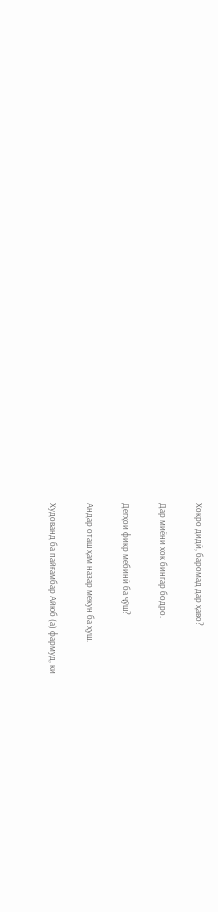Хокро дидӣ, баромад дар ҳаво?

Дар миёни хок бингар бодро.

Дегҳои фикр мебинӣ ба ҷўш?

Андар оташ ҳам назар мекун ба ҳуш.

Худованд ба пайғамбар Айюб (а) фармуд, ки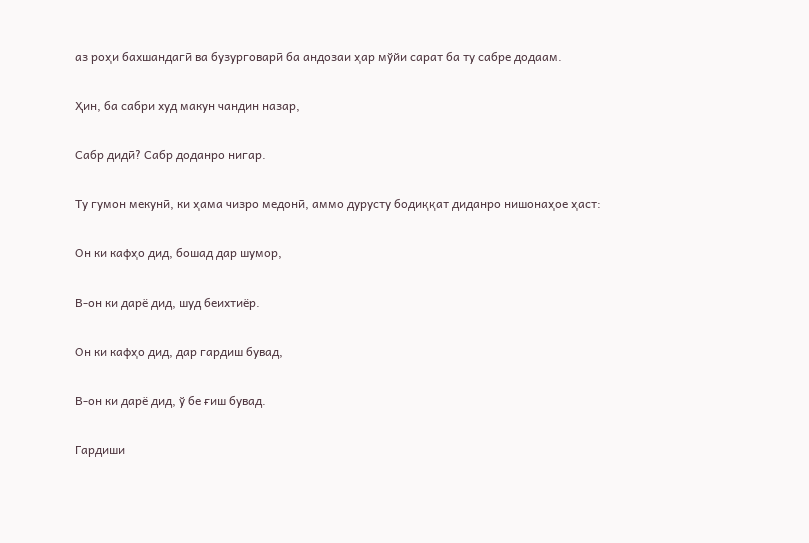аз роҳи бахшандагӣ ва бузурговарӣ ба андозаи ҳар мўйи сарат ба ту сабре додаам.

Ҳин, ба сабри худ макун чандин назар,

Сабр дидӣ? Сабр доданро нигар.

Ту гумон мекунӣ, ки ҳама чизро медонӣ, аммо дурусту бодиққат диданро нишонаҳое ҳаст:

Он ки кафҳо дид, бошад дар шумор,

В-он ки дарё дид, шуд беихтиёр.

Он ки кафҳо дид, дар гардиш бувад,

В-он ки дарё дид, ў бе ғиш бувад.

Гардиши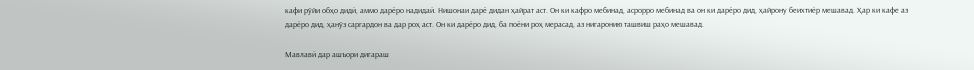кафи рўйи обҳо дидӣ, аммо дарёро надидаӣ. Нишонаи дарё дидан ҳайрат аст. Он ки кафро мебинад, асрорро мебинад ва он ки дарёро дид, ҳайрону беихтиёр мешавад. Ҳар ки кафе аз дарёро дид, ҳанўз саргардон ва дар роҳ аст. Он ки дарёро дид, ба поёни роҳ мерасад, аз нигаронию ташвиш раҳо мешавад.

Мавлавӣ дар ашъори дигараш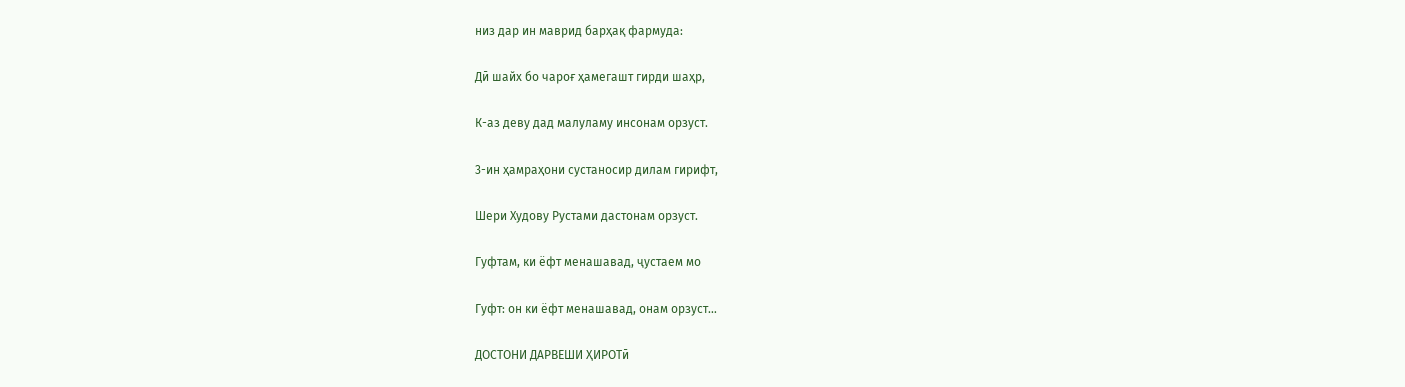низ дар ин маврид барҳақ фармуда:

Дӣ шайх бо чароғ ҳамегашт гирди шаҳр,

К-аз деву дад малуламу инсонам орзуст.

3-ин ҳамраҳони сустаносир дилам гирифт,

Шери Худову Рустами дастонам орзуст.

Гуфтам, ки ёфт менашавад, ҷустаем мо

Гуфт: он ки ёфт менашавад, онам орзуст…

ДОСТОНИ ДАРВЕШИ ҲИРОТӣ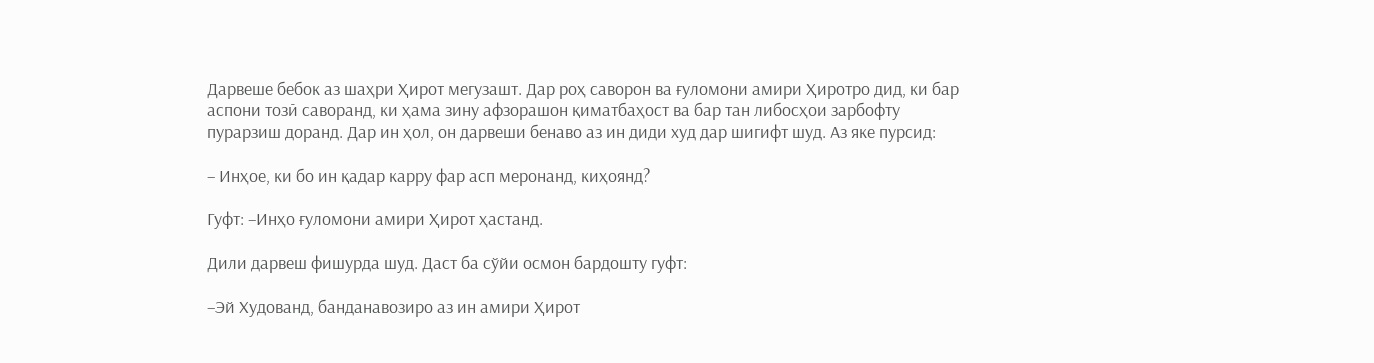Дарвеше бебок аз шаҳри Ҳирот мегузашт. Дар роҳ саворон ва ғуломони амири Ҳиротро дид, ки бар аспони тозӣ саворанд, ки ҳама зину афзорашон қиматбаҳост ва бар тан либосҳои зарбофту пурарзиш доранд. Дар ин ҳол, он дарвеши бенаво аз ин диди худ дар шигифт шуд. Аз яке пурсид:

– Инҳое, ки бо ин қадар карру фар асп меронанд, киҳоянд?

Гуфт: –Инҳо ғуломони амири Ҳирот ҳастанд.

Дили дарвеш фишурда шуд. Даст ба сўйи осмон бардошту гуфт:

–Эй Худованд, банданавозиро аз ин амири Ҳирот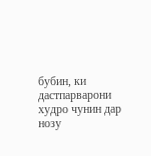бубин, ки дастпарварони худро чунин дар нозу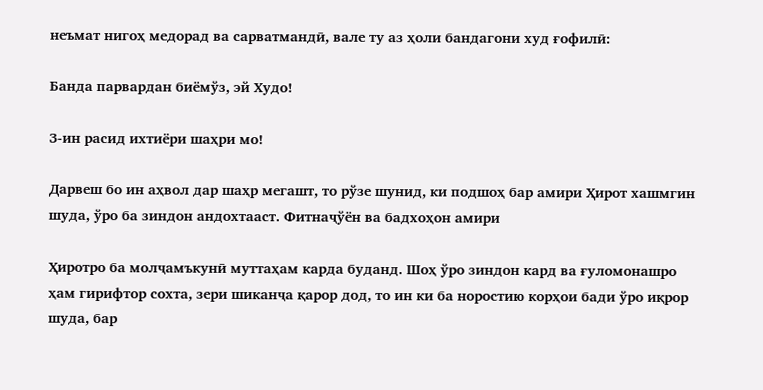неъмат нигоҳ медорад ва сарватмандӣ, вале ту аз ҳоли бандагони худ ғофилӣ:

Банда парвардан биёмўз, эй Худо!

З-ин расид ихтиёри шаҳри мо!

Дарвеш бо ин аҳвол дар шаҳр мегашт, то рўзе шунид, ки подшоҳ бар амири Ҳирот хашмгин шуда, ўро ба зиндон андохтааст. Фитнаҷўён ва бадхоҳон амири

Ҳиротро ба молҷамъкунӣ муттаҳам карда буданд. Шоҳ ўро зиндон кард ва ғуломонашро ҳам гирифтор сохта, зери шиканҷа қарор дод, то ин ки ба норостию корҳои бади ўро иқрор шуда, бар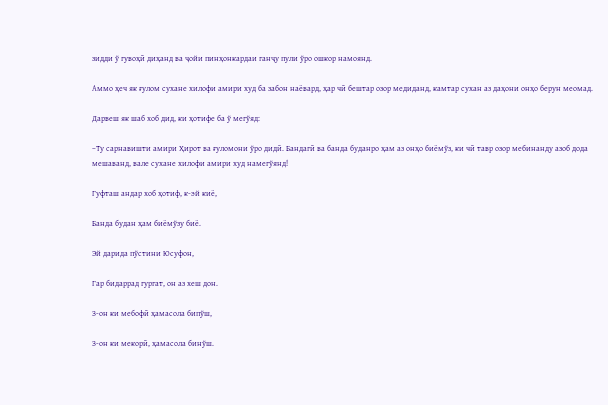зидди ў гувоҳӣ диҳанд ва ҷойи пинҳонкардаи ганҷу пули ўро ошкор намоянд.

Аммо ҳеч як ғулом сухане хилофи амири худ ба забон наёвард, ҳар чӣ бештар озор медиданд, камтар сухан аз даҳони онҳо берун меомад.

Дарвеш як шаб хоб дид, ки ҳотифе ба ў мегўяд:

–Ту сарнавишти амири Ҳирот ва ғуломони ўро дидӣ. Бандагӣ ва банда буданро ҳам аз онҳо биёмўз, ки чӣ тавр озор мебинанду азоб дода мешаванд, вале сухане хилофи амири худ намегўянд!

Гуфташ андар хоб ҳотиф, к-эй киё,

Банда будан ҳам биёмўзу биё.

Эй дарида пўстини Юсуфон,

Гар бидаррад гургат, он аз хеш дон.

З-он ки мебофӣ ҳамасола бипўш,

З-он ки мекорӣ, ҳамасола бинўш.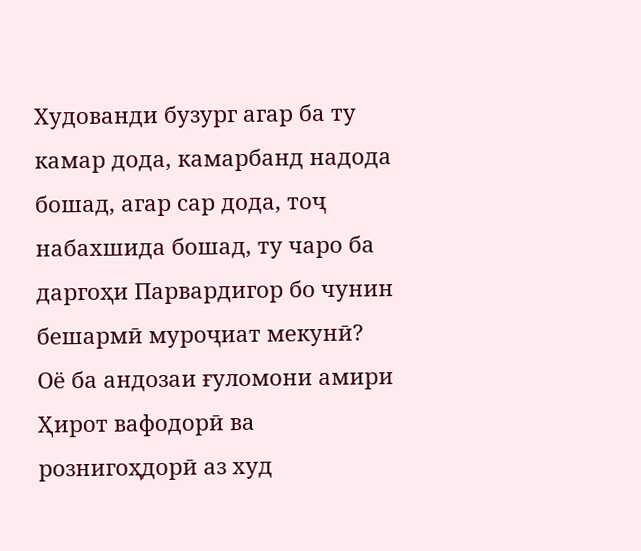Худованди бузург агар ба ту камар дода, камарбанд надода бошад, агар сар дода, тоҷ набахшида бошад, ту чаро ба даргоҳи Парвардигор бо чунин бешармӣ муроҷиат мекунӣ? Оё ба андозаи ғуломони амири Ҳирот вафодорӣ ва рознигоҳдорӣ аз худ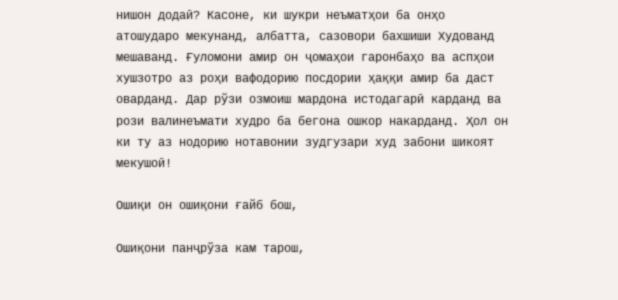нишон додаӣ? Касоне, ки шукри неъматҳои ба онҳо атошударо мекунанд, албатта, сазовори бахшиши Худованд мешаванд. Ғуломони амир он ҷомаҳои гаронбаҳо ва аспҳои хушзотро аз роҳи вафодорию посдории ҳаққи амир ба даст оварданд. Дар рўзи озмоиш мардона истодагарӣ карданд ва рози валинеъмати худро ба бегона ошкор накарданд. Ҳол он ки ту аз нодорию нотавонии зудгузари худ забони шикоят мекушоӣ!

Ошиқи он ошиқони ғайб бош,

Ошиқони панҷрўза кам тарош,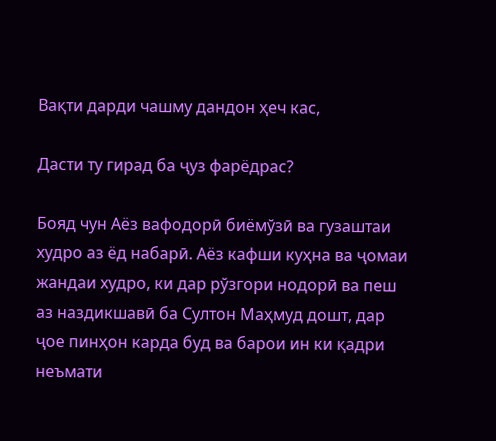Вақти дарди чашму дандон ҳеч кас,

Дасти ту гирад ба ҷуз фарёдрас?

Бояд чун Аёз вафодорӣ биёмўзӣ ва гузаштаи худро аз ёд набарӣ. Аёз кафши куҳна ва ҷомаи жандаи худро, ки дар рўзгори нодорӣ ва пеш аз наздикшавӣ ба Султон Маҳмуд дошт, дар ҷое пинҳон карда буд ва барои ин ки қадри неъмати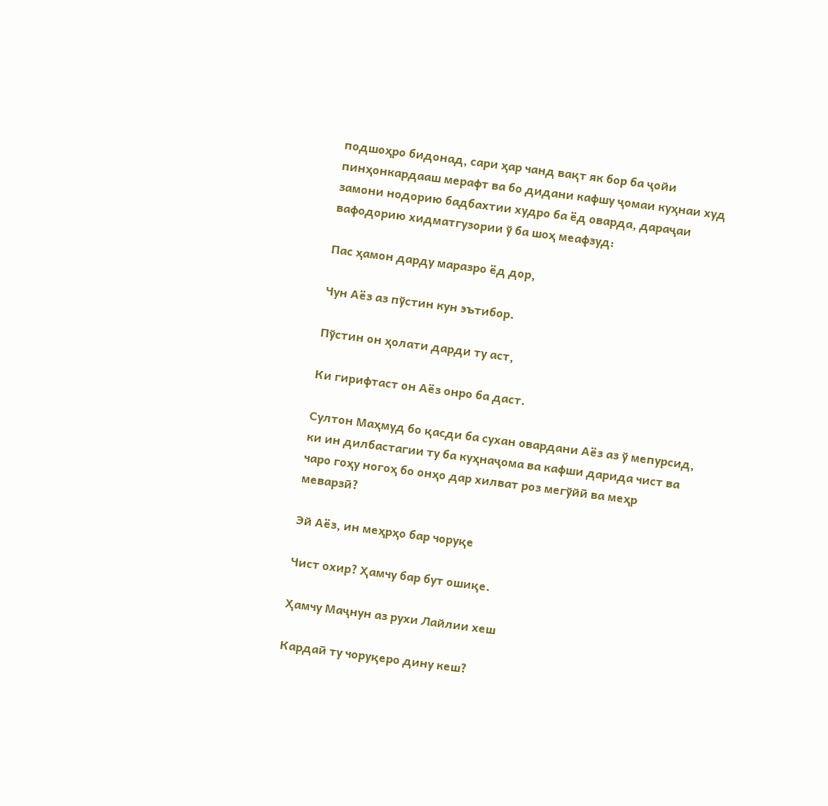подшоҳро бидонад, сари ҳар чанд вақт як бор ба ҷойи пинҳонкардааш мерафт ва бо дидани кафшу ҷомаи куҳнаи худ замони нодорию бадбахтии худро ба ёд оварда, дараҷаи вафодорию хидматгузории ў ба шоҳ меафзуд:

Пас ҳамон дарду маразро ёд дор,

Чун Аёз аз пўстин кун эътибор.

Пўстин он ҳолати дарди ту аст,

Ки гирифтаст он Аёз онро ба даст.

Султон Маҳмуд бо қасди ба сухан овардани Аёз аз ў мепурсид, ки ин дилбастагии ту ба куҳнаҷома ва кафши дарида чист ва чаро гоҳу ногоҳ бо онҳо дар хилват роз мегўйӣ ва меҳр меварзӣ?

Эй Аёз, ин меҳрҳо бар чоруқе

Чист охир? Ҳамчу бар бут ошиқе.

Ҳамчу Маҷнун аз рухи Лайлии хеш

Кардаӣ ту чоруқеро дину кеш?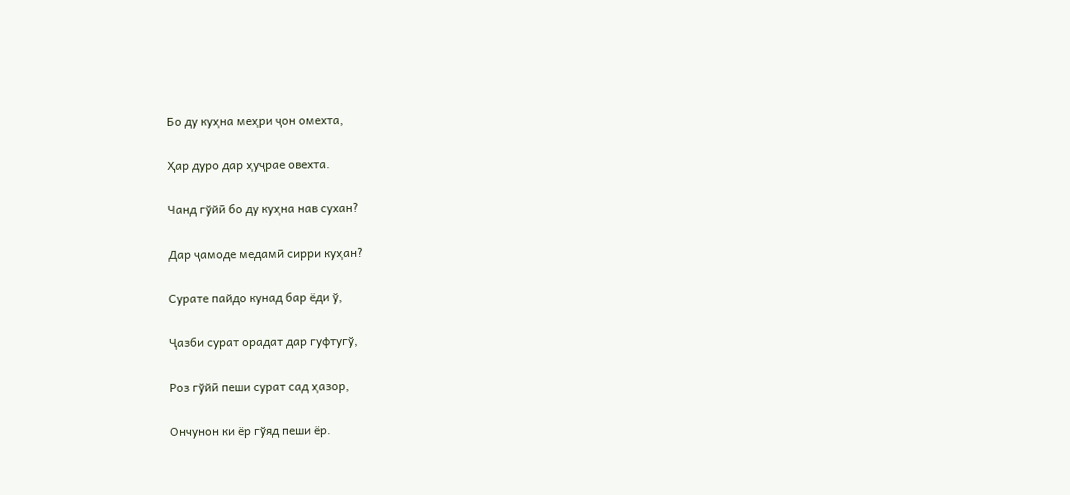Бо ду куҳна меҳри ҷон омехта,

Ҳар дуро дар ҳуҷрае овехта.

Чанд гўйӣ бо ду куҳна нав сухан?

Дар ҷамоде медамӣ сирри куҳан?

Сурате пайдо кунад бар ёди ў,

Ҷазби сурат орадат дар гуфтугў,

Роз гўйӣ пеши сурат сад ҳазор,

Ончунон ки ёр гўяд пеши ёр.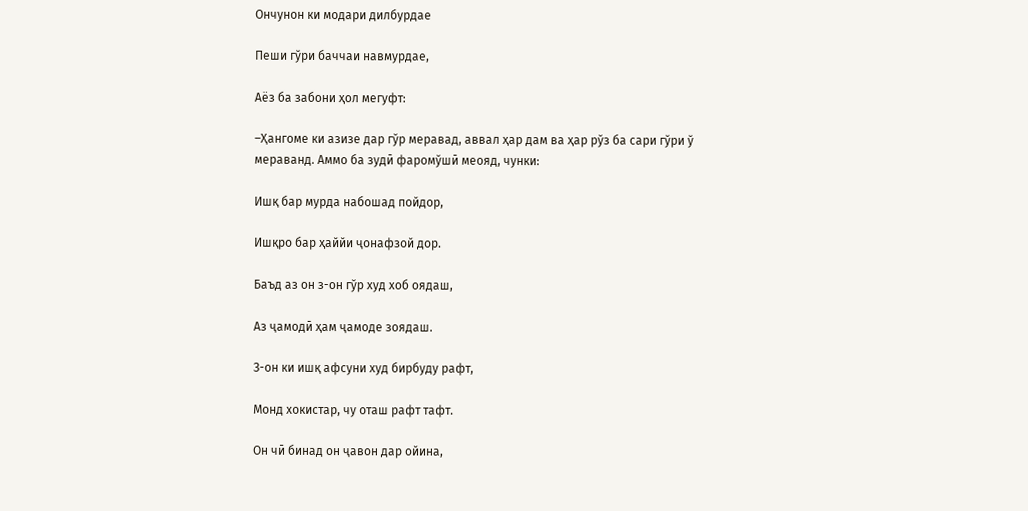Ончунон ки модари дилбурдае

Пеши гўри баччаи навмурдае,

Аёз ба забони ҳол мегуфт:

–Ҳангоме ки азизе дар гўр меравад, аввал ҳар дам ва ҳар рўз ба сари гўри ў мераванд. Аммо ба зудӣ фаромўшӣ меояд, чунки:

Ишқ бар мурда набошад пойдор,

Ишқро бар ҳаййи ҷонафзой дор.

Баъд аз он з-он гўр худ хоб оядаш,

Аз ҷамодӣ ҳам ҷамоде зоядаш.

З-он ки ишқ афсуни худ бирбуду рафт,

Монд хокистар, чу оташ рафт тафт.

Он чӣ бинад он ҷавон дар ойина,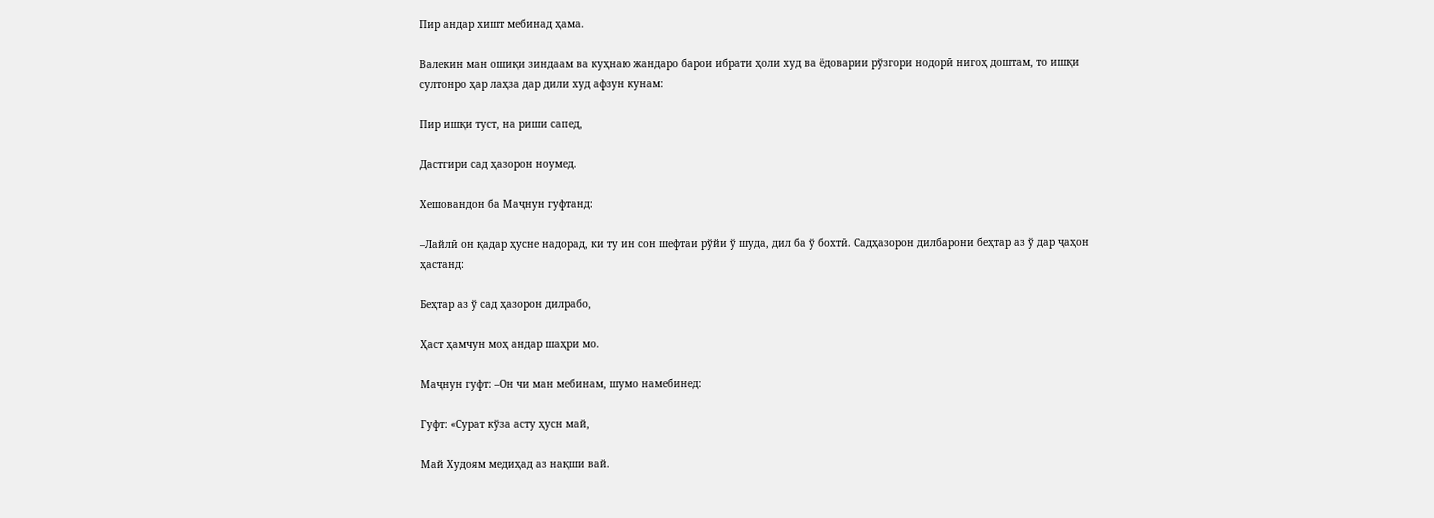Пир андар хишт мебинад ҳама.

Валекин ман ошиқи зиндаам ва куҳнаю жандаро барои ибрати ҳоли худ ва ёдоварии рўзгори нодорӣ нигоҳ доштам, то ишқи султонро ҳар лаҳза дар дили худ афзун кунам:

Пир ишқи туст, на риши сапед,

Дастгири сад ҳазорон ноумед.

Хешовандон ба Маҷнун гуфтанд:

–Лайлӣ он қадар ҳусне надорад, ки ту ин сон шефтаи рўйи ў шуда, дил ба ў бохтӣ. Садҳазорон дилбарони беҳтар аз ў дар ҷаҳон ҳастанд:

Беҳтар аз ў сад ҳазорон дилрабо,

Ҳаст ҳамчун моҳ андар шаҳри мо.

Маҷнун гуфт: –Он чи ман мебинам, шумо намебинед:

Гуфт: «Сурат кўза асту ҳусн май,

Май Худоям медиҳад аз нақши вай.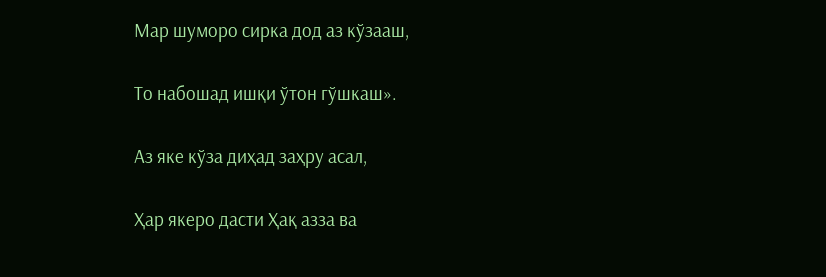Мар шуморо сирка дод аз кўзааш,

То набошад ишқи ўтон гўшкаш».

Аз яке кўза диҳад заҳру асал,

Ҳар якеро дасти Ҳақ азза ва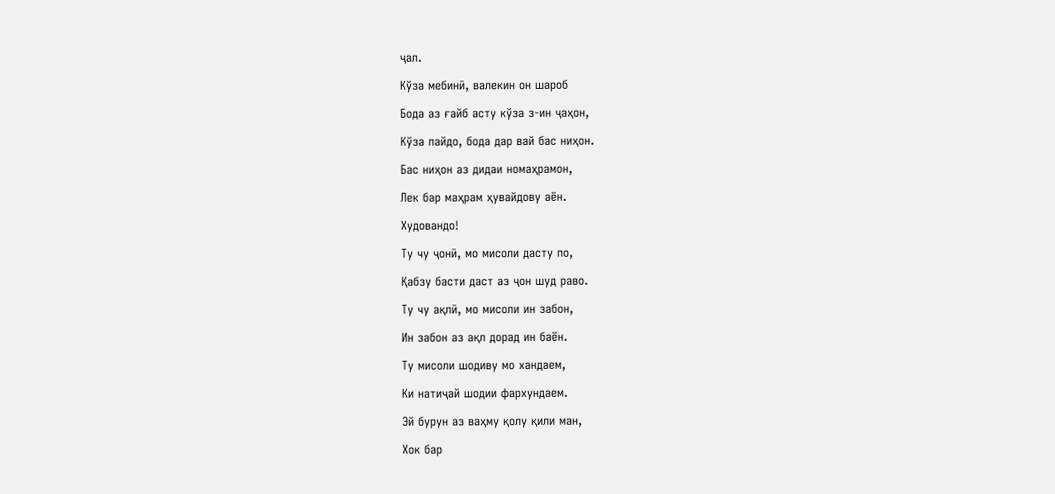ҷал.

Кўза мебинӣ, валекин он шароб

Бода аз ғайб асту кўза з-ин ҷаҳон,

Кўза пайдо, бода дар вай бас ниҳон.

Бас ниҳон аз дидаи номаҳрамон,

Лек бар маҳрам ҳувайдову аён.

Худовандо!

Ту чу ҷонӣ, мо мисоли дасту по,

Қабзу басти даст аз ҷон шуд раво.

Ту чу ақлӣ, мо мисоли ин забон,

Ин забон аз ақл дорад ин баён.

Ту мисоли шодиву мо хандаем,

Ки натиҷай шодии фархундаем.

Эй бурун аз ваҳму қолу қили ман,

Хок бар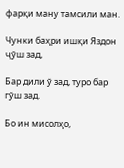фарқи ману тамсили ман.

Чунки баҳри ишқи Яздон ҷўш зад,

Бар дили ў зад, туро бар гўш зад.

Бо ин мисолҳо,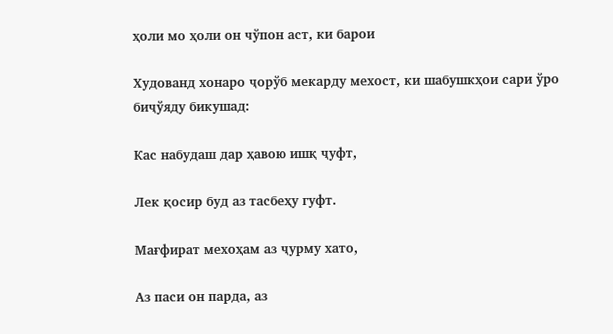ҳоли мо ҳоли он чўпон аст, ки барои

Худованд хонаро ҷорўб мекарду мехост, ки шабушкҳои сари ўро биҷўяду бикушад:

Кас набудаш дар ҳавою ишқ ҷуфт,

Лек қосир буд аз тасбеҳу гуфт.

Мағфират мехоҳам аз ҷурму хато,

Аз паси он парда, аз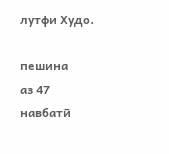лутфи Худо.

пешина
аз 47
навбатӣ